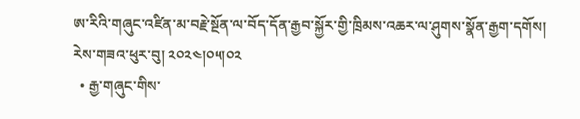ཨ་རིའི་གཞུང་འཛིན་མ་བརྗེ་སྔོན་ལ་བོད་དོན་རྒྱབ་སྐྱོར་གྱི་ཁྲིམས་འཆར་ལ་ཤུགས་སྣོན་རྒྱག་དགོས།
རེས་གཟའ་ཕུར་བུ། ༢༠༢༤།༠༥།༠༢
  • རྒྱ་གཞུང་གིས་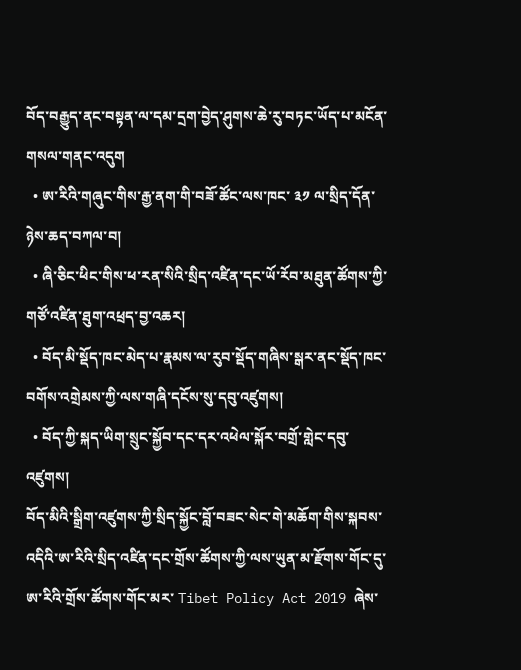བོད་བརྒྱུད་ནང་བསྟན་ལ་དམ་དྲག་བྱེད་ཤུགས་ཆེ་རུ་བཏང་ཡོད་པ་མངོན་གསལ་གནང་འདུག
  • ཨ་རིའི་གཞུང་གིས་རྒྱ་ནག་གི་བཟོ་ཚོང་ལས་ཁང་ ༣༡ ལ་སྲིད་དོན་ཉེས་ཆད་བཀལ་བ།
  • ཞི་ཅིང་ཕིང་གིས་ཕ་རན་སིའི་སྲིད་འཛིན་དང་ཡོ་རོབ་མཐུན་ཚོགས་ཀྱི་གཙོ་འཛིན་ཐུག་འཕྲད་བྱ་འཆར།
  • བོད་མི་སྡོད་ཁང་མེད་པ་རྣམས་ལ་རུབ་སྡོད་གཞིས་སྒར་ནང་སྡོད་ཁང་བགོས་འགྲེམས་ཀྱི་ལས་གཞི་དངོས་སུ་དབུ་འཛུགས།
  • བོད་ཀྱི་སྐད་ཡིག་སྲུང་སྐྱོབ་དང་དར་འཕེལ་སྐོར་བགྲོ་གླེང་དབུ་འཛུགས།
བོད་མིའི་སྒྲིག་འཛུགས་ཀྱི་སྲིད་སྐྱོང་བློ་བཟང་སེང་གེ་མཆོག་གིས་སྐབས་འདིའི་ཨ་རིའི་སྲིད་འཛིན་དང་གྲོས་ཚོགས་ཀྱི་ལས་ཡུན་མ་རྫོགས་གོང་དུ་ཨ་རིའི་གྲོས་ཚོགས་གོང་མར་ Tibet Policy Act 2019 ཞེས་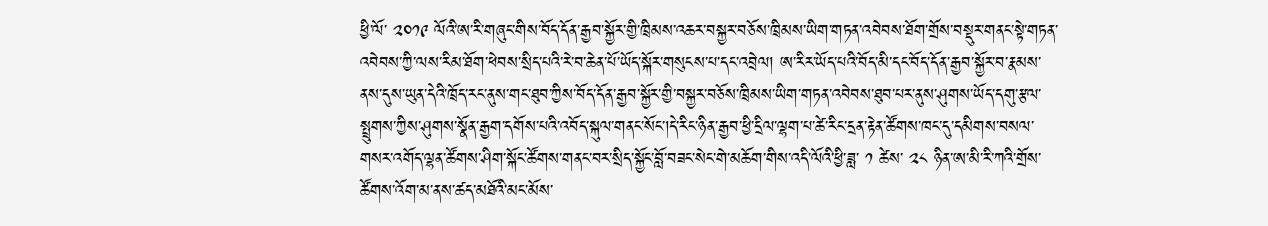ཕྱི་ལོ་ ༢༠༡༩ ལོའི་ཨ་རི་གཞུང་གིས་བོད་དོན་རྒྱབ་སྐྱོར་གྱི་ཁྲིམས་འཆར་བསྐྱར་བཅོས་ཁྲིམས་ཡིག་གཏན་འབེབས་ཐོག་གྲོས་བསྡུར་གནང་སྟེ་གཏན་འབེབས་ཀྱི་ལས་རིམ་ཐོག་ཕེབས་སྲིད་པའི་རེ་བ་ཆེན་པོ་ཡོད་སྐོར་གསུངས་པ་དང་འབྲེལ། ཨ་རིར་ཡོད་པའི་བོད་མི་དང་བོད་དོན་རྒྱབ་སྐྱོར་བ་རྣམས་ནས་དུས་ཡུན་དེའི་ཁྲོད་རང་ནུས་གང་ཐུབ་ཀྱིས་བོད་དོན་རྒྱབ་སྐྱོར་གྱི་བསྐྱར་བཅོས་ཁྲིམས་ཡིག་གཏན་འབེབས་ཐུབ་པར་ནུས་ཤུགས་ཡོད་དགུ་རྩལ་སྤྲུགས་ཀྱིས་ཤུགས་སྣོན་རྒྱག་དགོས་པའི་འབོད་སྐུལ་གནང་སོང་།དེ་རིང་ཉིན་རྒྱབ་ཕྱི་དྲིལ་ལྷག་པ་ཚེ་རིང་དྲན་རྟེན་ཚོགས་ཁང་དུ་དམིགས་བསལ་གསར་འགོད་ལྷན་ཚོགས་ཤིག་སྐོང་ཚོགས་གནང་བར་སྲིད་སྐྱོང་བློ་བཟང་སེང་གེ་མཆོག་གིས་འདི་ལོའི་ཕྱི་ཟླ་ ༡ ཚེས་ ༢༨ ཉིན་ཨ་མི་རི་ཀའི་གྲོས་ཚོགས་འོག་མ་ནས་ཚད་མཐོའི་མང་མོས་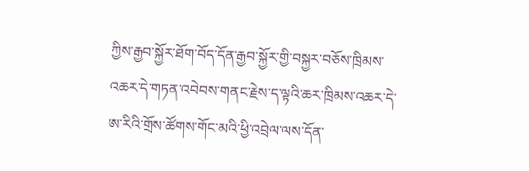ཀྱིས་རྒྱབ་སྐྱོར་ཐོག་བོད་དོན་རྒྱབ་སྐྱོར་གྱི་བསྐྱར་བཅོས་ཁྲིམས་འཆར་དེ་གཏན་འབེབས་གནང་རྗེས་ད་ལྟའི་ཆར་ཁྲིམས་འཆར་དེ་ཨ་རིའི་གྲོས་ཚོགས་གོང་མའི་ཕྱི་འབྲེལ་ལས་དོན་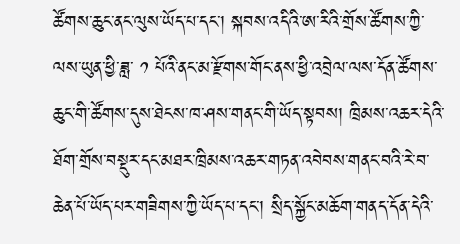ཚོགས་ཆུང་ནང་ལུས་ཡོད་པ་དང་། སྐབས་འདིའི་ཨ་རིའི་གྲོས་ཚོགས་ཀྱི་ལས་ཡུན་ཕྱི་ཟླ་ ༡ པོའི་ནང་མ་རྫོགས་གོང་ནས་ཕྱི་འབྲེལ་ལས་དོན་ཚོགས་ཆུང་གི་ཚོགས་དུས་ཐེངས་ཁ་ཤས་གནང་གི་ཡོད་སྟབས། ཁྲིམས་འཆར་དེའི་ཐོག་གྲོས་བསྡུར་དང་མཐར་ཁྲིམས་འཆར་གཏན་འབེབས་གནང་བའི་རེ་བ་ཆེན་པོ་ཡོད་པར་གཟིགས་ཀྱི་ཡོད་པ་དང་། སྲིད་སྐྱོང་མཆོག་གནད་དོན་དེའི་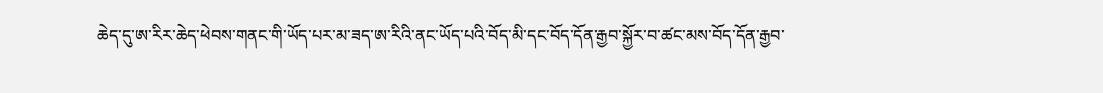ཆེད་དུ་ཨ་རིར་ཆེད་ཕེབས་གནང་གི་ཡོད་པར་མ་ཟད་ཨ་རིའི་ནང་ཡོད་པའི་བོད་མི་དང་བོད་དོན་རྒྱབ་སྐྱོར་བ་ཚང་མས་བོད་དོན་རྒྱབ་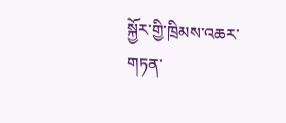སྐྱོར་གྱི་ཁྲིམས་འཆར་གཏན་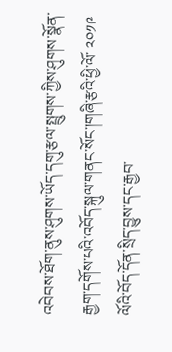འབེབས་ཐོག་ནུས་ཤུགས་ཡོད་དགུ་རྩལ་སྤྲུགས་ཀྱིས་ཤུགས་སྣོན་རྒྱག་དགོས་པའི་འབོད་སྐུལ་གནང་སོང་།གཞི་རྩའི་ཕྱི་ལོ་ ༢༠༡༩ ལོའི་བོད་དོན་སྲིད་བྱུས་དང་རྒྱབ་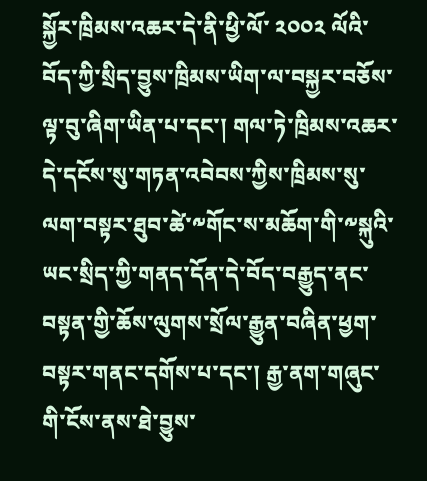སྐྱོར་ཁྲིམས་འཆར་དེ་ནི་ཕྱི་ལོ་ ༢༠༠༢ ལོའི་བོད་ཀྱི་སྲིད་བྱུས་ཁྲིམས་ཡིག་ལ་བསྐྱར་བཅོས་ལྟ་བུ་ཞིག་ཡིན་པ་དང་། གལ་ཏེ་ཁྲིམས་འཆར་དེ་དངོས་སུ་གཏན་འབེབས་ཀྱིས་ཁྲིམས་སུ་ལག་བསྟར་ཐུབ་ཚེ་༸གོང་ས་མཆོག་གི་༸སྐུའི་ཡང་སྲིད་ཀྱི་གནད་དོན་དེ་བོད་བརྒྱུད་ནང་བསྟན་གྱི་ཆོས་ལུགས་སྲོལ་རྒྱུན་བཞིན་ཕྱག་བསྟར་གནང་དགོས་པ་དང་། རྒྱ་ནག་གཞུང་གི་ངོས་ནས་ཐེ་བྱུས་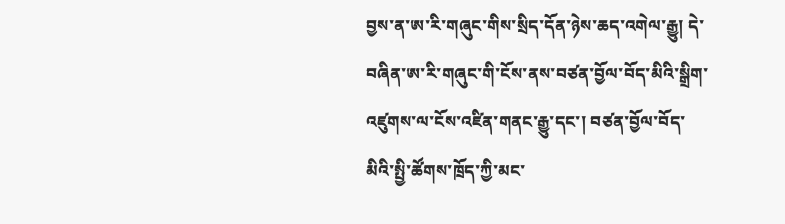བྱས་ན་ཨ་རི་གཞུང་གིས་སྲིད་དོན་ཉེས་ཆད་འགེལ་རྒྱུ། དེ་བཞིན་ཨ་རི་གཞུང་གི་ངོས་ནས་བཙན་བྱོལ་བོད་མིའི་སྒྲིག་འཛུགས་ལ་ངོས་འཛིན་གནང་རྒྱུ་དང་། བཙན་བྱོལ་བོད་མིའི་སྤྱི་ཚོགས་ཁྲོད་ཀྱི་མང་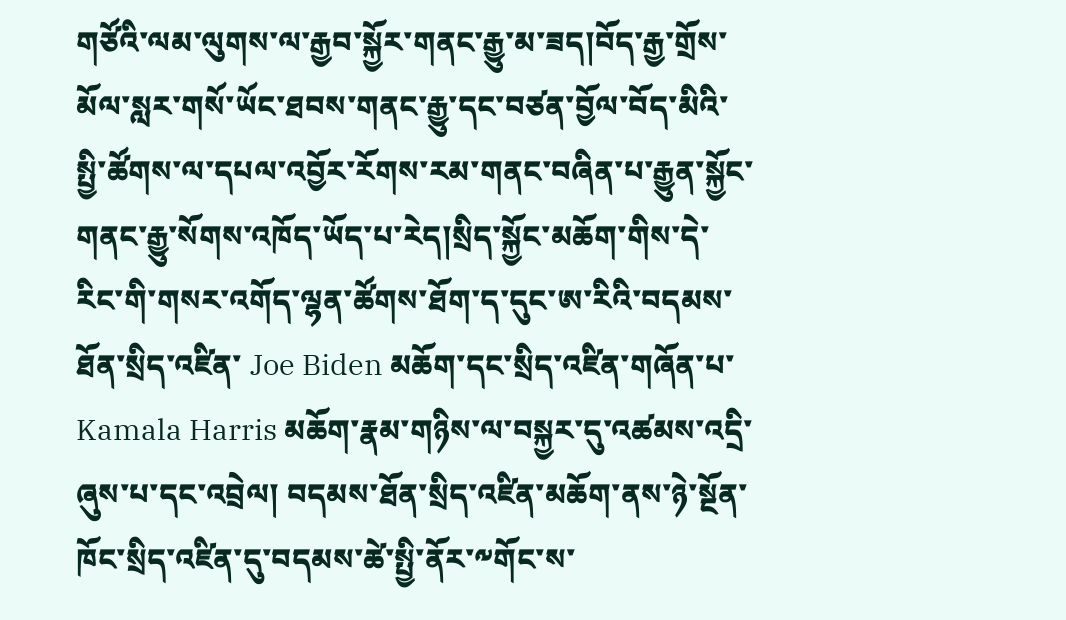གཙོའི་ལམ་ལུགས་ལ་རྒྱབ་སྐྱོར་གནང་རྒྱུ་མ་ཟད།བོད་རྒྱ་གྲོས་མོལ་སླར་གསོ་ཡོང་ཐབས་གནང་རྒྱུ་དང་བཙན་བྱོལ་བོད་མིའི་སྤྱི་ཚོགས་ལ་དཔལ་འབྱོར་རོགས་རམ་གནང་བཞིན་པ་རྒྱུན་སྐྱོང་གནང་རྒྱུ་སོགས་འཁོད་ཡོད་པ་རེད།སྲིད་སྐྱོང་མཆོག་གིས་དེ་རིང་གི་གསར་འགོད་ལྷན་ཚོགས་ཐོག་ད་དུང་ཨ་རིའི་བདམས་ཐོན་སྲིད་འཛིན་ Joe Biden མཆོག་དང་སྲིད་འཛིན་གཞོན་པ་ Kamala Harris མཆོག་རྣམ་གཉིས་ལ་བསྐྱར་དུ་འཚམས་འདྲི་ཞུས་པ་དང་འབྲེལ། བདམས་ཐོན་སྲིད་འཛིན་མཆོག་ནས་ཉེ་སྔོན་ཁོང་སྲིད་འཛིན་དུ་བདམས་ཚེ་སྤྱི་ནོར་༸གོང་ས་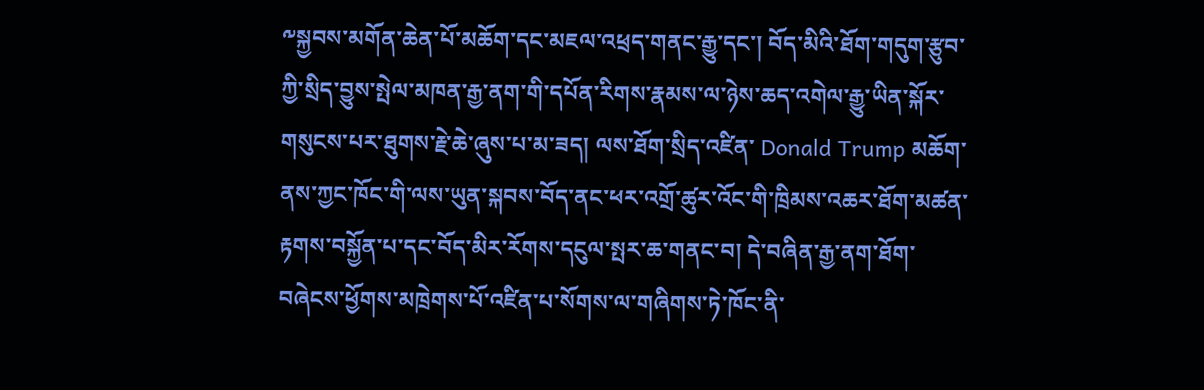༸སྐྱབས་མགོན་ཆེན་པོ་མཆོག་དང་མཇལ་འཕྲད་གནང་རྒྱུ་དང་། བོད་མིའི་ཐོག་གདུག་རྩུབ་ཀྱི་སྲིད་བྱུས་སྤེལ་མཁན་རྒྱ་ནག་གི་དཔོན་རིགས་རྣམས་ལ་ཉེས་ཆད་འགེལ་རྒྱུ་ཡིན་སྐོར་གསུངས་པར་ཐུགས་རྗེ་ཆེ་ཞུས་པ་མ་ཟད། ལས་ཐོག་སྲིད་འཛིན་ Donald Trump མཆོག་ནས་ཀྱང་ཁོང་གི་ལས་ཡུན་སྐབས་བོད་ནང་ཕར་འགྲོ་ཚུར་འོང་གི་ཁྲིམས་འཆར་ཐོག་མཚན་རྟགས་བསྐྱོན་པ་དང་བོད་མིར་རོགས་དངུལ་སྤར་ཆ་གནང་བ། དེ་བཞིན་རྒྱ་ནག་ཐོག་བཞེངས་ཕྱོགས་མཁྲེགས་པོ་འཛིན་པ་སོགས་ལ་གཞིགས་ཏེ་ཁོང་ནི་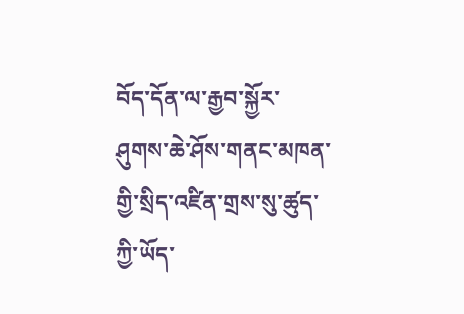བོད་དོན་ལ་རྒྱབ་སྐྱོར་ཤུགས་ཆེ་ཤོས་གནང་མཁན་གྱི་སྲིད་འཛིན་གྲས་སུ་ཚུད་ཀྱི་ཡོད་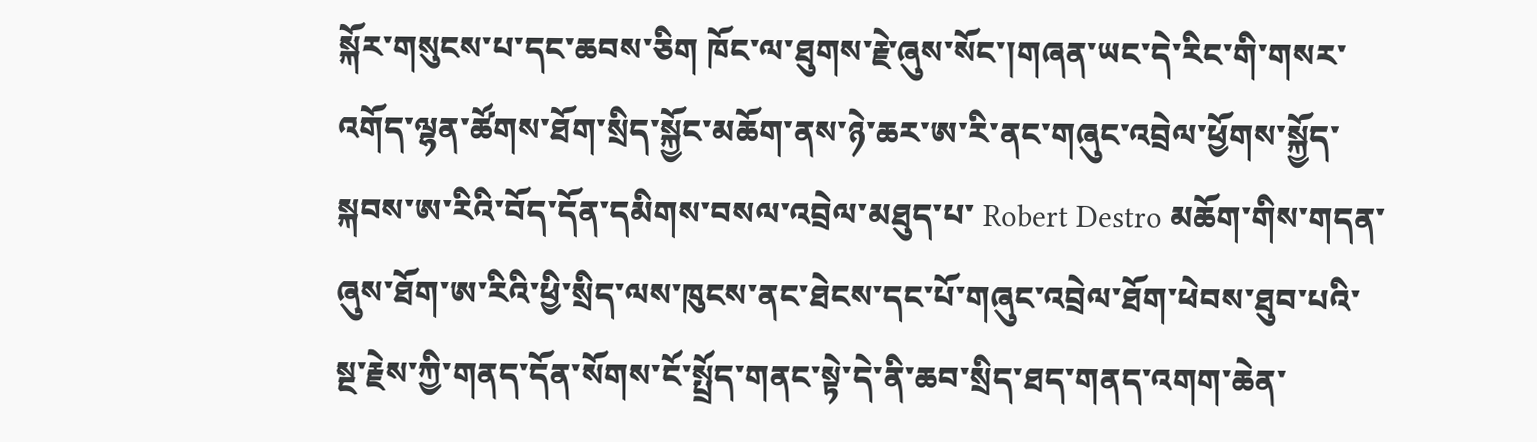སྐོར་གསུངས་པ་དང་ཆབས་ཅིག ཁོང་ལ་ཐུགས་རྗེ་ཞུས་སོང་།གཞན་ཡང་དེ་རིང་གི་གསར་འགོད་ལྷན་ཚོགས་ཐོག་སྲིད་སྐྱོང་མཆོག་ནས་ཉེ་ཆར་ཨ་རི་ནང་གཞུང་འབྲེལ་ཕྱོགས་སྐྱོད་སྐབས་ཨ་རིའི་བོད་དོན་དམིགས་བསལ་འབྲེལ་མཐུད་པ་ Robert Destro མཆོག་གིས་གདན་ཞུས་ཐོག་ཨ་རིའི་ཕྱི་སྲིད་ལས་ཁུངས་ནང་ཐེངས་དང་པོ་གཞུང་འབྲེལ་ཐོག་ཕེབས་ཐུབ་པའི་སྔ་རྗེས་ཀྱི་གནད་དོན་སོགས་ངོ་སྤྲོད་གནང་སྟེ་དེ་ནི་ཆབ་སྲིད་ཐད་གནད་འགག་ཆེན་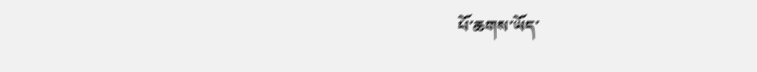པོ་ཆགས་ཡོད་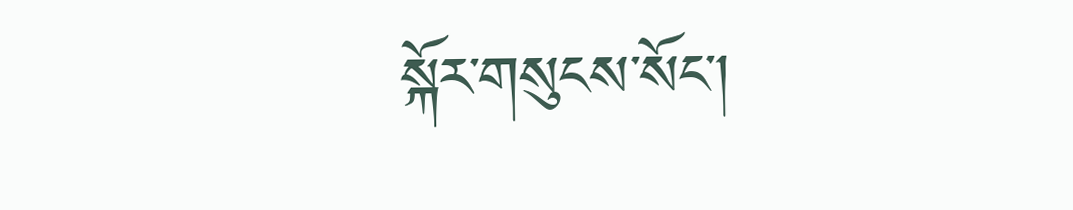སྐོར་གསུངས་སོང་།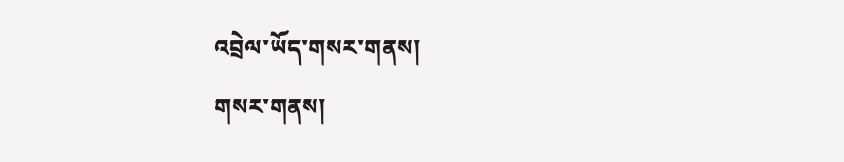འབྲེལ་ཡོད་གསར་གནས།
གསར་གནས།